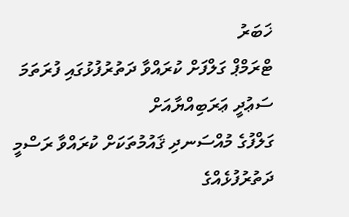ޚަބަރު
ޓްރަމްޕް ގަލްފަށް ކުރައްވާ ދަތުރުފުޅުގައި ފުރަތަމަ ސަޢުދީ ޢަރަބިއްޔާއަށް
ގަލްފުގެ މުއްސަނދި ޤައުމުތަކަށް ކުރައްވާ ރަސްމީ ދަތުރުފުޅެއްގެ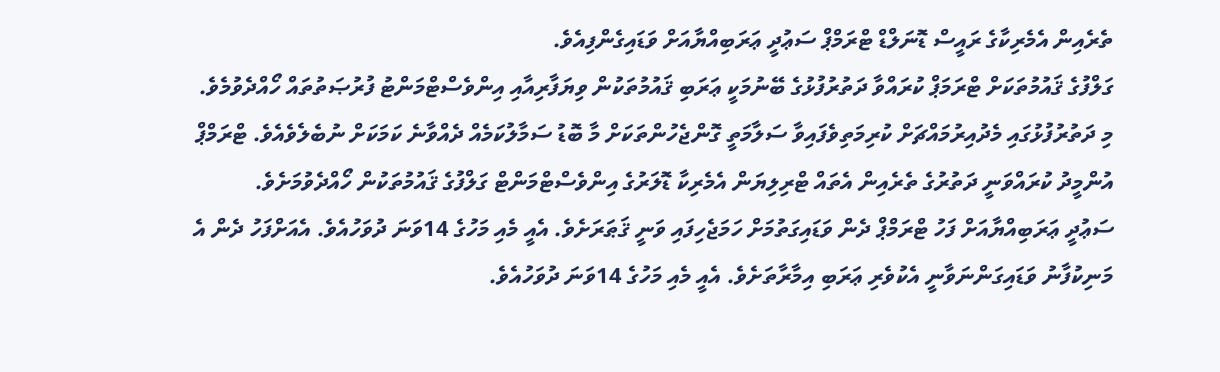ތެރެއިން އެމެރިކާގެ ރައީސް ޑޮނަލްޑް ޓްރަމްޕް ސަޢުދީ ޢަރަބިއްޔާއަށް ވަޑައިގެންފިއެވެ.
ގަލްފުގެ ޤައުމުތަކަށް ޓްރަމަޕް ކުރައްވާ ދަތުރުފުޅުގެ ބޭނުމަކީ ޢަރަބި ޤައުމުތަކުން ވިޔަފާރިއާއި އިންވެސްޓްމަންޓު ފުރުޞަތުތައް ހޯއްދެވުމެވެ. މި ދަތުރުފުޅުގައި މެދުއިރުމައްޗަށް ކުރިމަތިވެފައިވާ ސަލާމަތީ ގޮންޖެހުންތަކަށް މާ ބޮޑު ސަމާލުކަމެއް ދެއްވާނެ ކަމަކަށް ނުބެލެވެއެވެ. ޓްރަމްޕް އުންމީދު ކުރައްވަނީ ދަތުރުގެ ތެރެއިން އެތައް ޓްރިލިޔަން އެމެރިކާ ޑޮލަރުގެ އިންވެސްޓްމަންޓް ގަލްފުގެ ޤައުމުތަކުން ހޯއްދެވުމަށެވެ.
ސަޢުދީ ޢަރަބިއްޔާއަށް ފަހު ޓްރަމްޕް ދެން ވަޑައިގަތުމަށް ހަމަޖެހިފައި ވަނީ ޤަޠަރަށެވެ. އެއީ މެއި މަހުގެ 14ވަނަ ދުވަހުއެވެ. އެއަށްފަހު ދެން އެ މަނިކުފާނު ވަޑައިގަންނަވާނީ އެކުވެރި ޢަރަބި އިމާރާތަށެވެ. އެއީ މެއި މަހުގެ 14ވަނަ ދުވަހުއެވެ.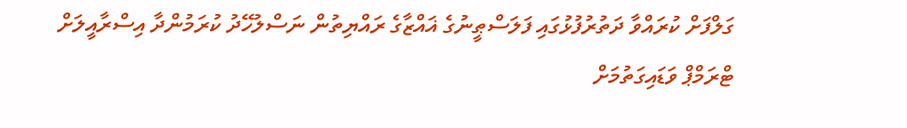ގަލްފަށް ކުރައްވާ ދަތުރުފުޅުގައި ފަލަސްޠީނުގެ ޣައްޒާގެ ރައްޔިތުން ނަސްލުހޭދު ކުރަމުންދާ އިސްރާއީލަށް ޓްރަމްޕް ވަޑައިގަތުމަށް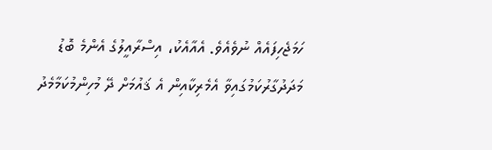ހަމަޖެހިފައެއް ނުވެއެވެ. އެއާއެކު، އިސްރާއީލުގެ އެންމެ ބޮޑު މަދަދުގާރުކަމުގައިވާ އެމެރިކާއިން އެ ޤައުމަށް ދޭ މުހިންމުކަމާމެދު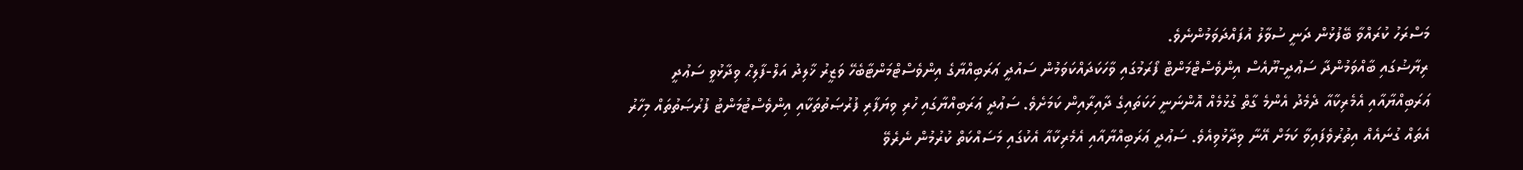މަސްރަހު ކުރައްވާ ބޭފުޅުން ދަނީ ސުވާލު އުފައްދަވަމުންނެވެ.
ރިޔާޟުގައި ބާއްވަމުންދާ ސަޢުދީ-ޔޫއެސް އިންވެސްޓްމަންޓް ފޯރަމުގައި ވާހަކަދައްކަވަމުން ސައުދީ ޢަރަބިއްޔާގެ އިންވެސްޓްމަންޓާބެހޭ ވަޒީރު ޚާލިދު އަލް-ފާލިޙް ވިދާޅުވީ ސަޢުދީ ޢަރަބިއްޔާއާއި އެމެރިކާއާ ދެމެދު އެންމެ ގާތް ގުޅުމެއް އޮންނަނީ ހަކަތައިގެ ދާއިރާއިން ކަމަށެވެ. ސަޢުދީ ޢަރަބިއްޔާގައި ހުރި ވިޔަފާރި ފުރުޞަތުތަކާއި އިންވެސްޓުމަންޓު ފުރުޞަތުތައް މިހާރު އެތައް ގުނައެއް އިތުރުވެފައިވާ ކަމަށް އޭނާ ވިދާޅުވިއެވެ. ސަޢުދީ ޢަރަބިއްޔާއާއި އެމެރިކާއާ އެކުގައި މަސައްކަތް ކުރުމުން ނެރެވޭ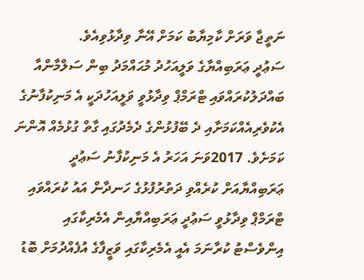ނަތީޖާ ވަރަށް ކާމިޔާބު ކަމަށް އޭނާ ވިދާޅުވިއެވެ.
ސަޢުދީ ޢަރަބިއްޔާގެ ވަލީއަހުދު މުޙައްމަދު ބިން ސަލްމާންއާ ބައްދަލުކުރައްވައި ޓްރަމްޕް ވިދާޅުވީ ވަލީއަހުދަކީ އެ މަނިކުފާނުގެ އެކުވެރިއެއްކަމަށާއި ދެ ބޭފުޅުންގެ ދެމެދުގައި ގާތް ގުޅުމެއް އޮންނަ ކަމަށެވެ. 2017ވަނަ އަހަރު އެ މަނިކުފާނު ސަޢުދީ ޢަރަބިއްޔާއަށް ކުރެއްވި ދަތުރުފުޅުގެ ހަނދާން އައު ކުރައްވައި ޓްރަމްޕް ވިދާޅުވީ ސަޢުދީ ޢަރަބިއްޔާއިން އެމެރިކާގައި އިންވެސްޓު ކުރާނަމަ އެއީ އެމެރިކާގައި ވަޒީފާގެ އުފެއްދުމަށް ބޮޑު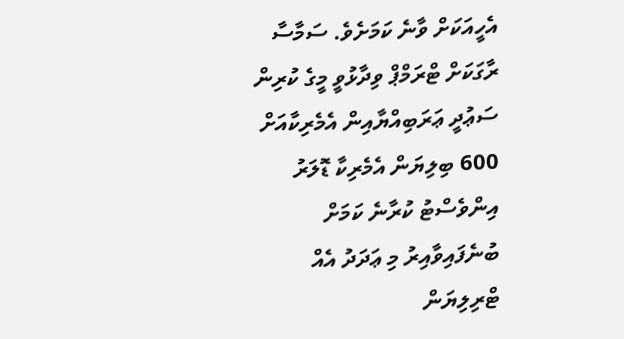އެހީއަކަށް ވާނެ ކަމަށެވެ. ސަމާސާ ރާގަކަށް ޓްރަމްޕް ވިދާޅުވީ މީގެ ކުރިން ސަޢުދީ ޢަރަބިއްޔާއިން އެމެރިކާއަށް 600 ބިލިޔަން އެމެރިކާ ޑޮލަރު އިންވެސްޓު ކުރާނެ ކަމަށް ބުނެފައިވާއިރު މި ޢަދަދު އެއް ޓްރިލިޔަން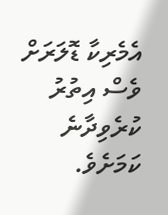އެމެރިކާ ޑޮލަރަށް ވެސް އިތުރު ކުރެވިދާނެ ކަމަށެވެ.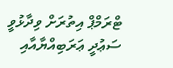ޓްރަމްޕް އިތުރަށް ވިދާޅުވީ ސަޢުދީ ޢަރަބިއްޔާއާއި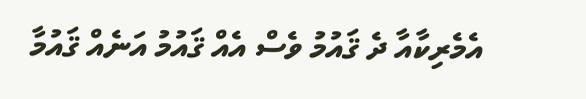އެމެރިކާއާ ދެ ޤައުމު ވެސް އެއް ޤައުމު އަނެއް ޤައުމާ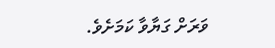ވަރަށް ގަޔާވާ ކަމަށެވެ.